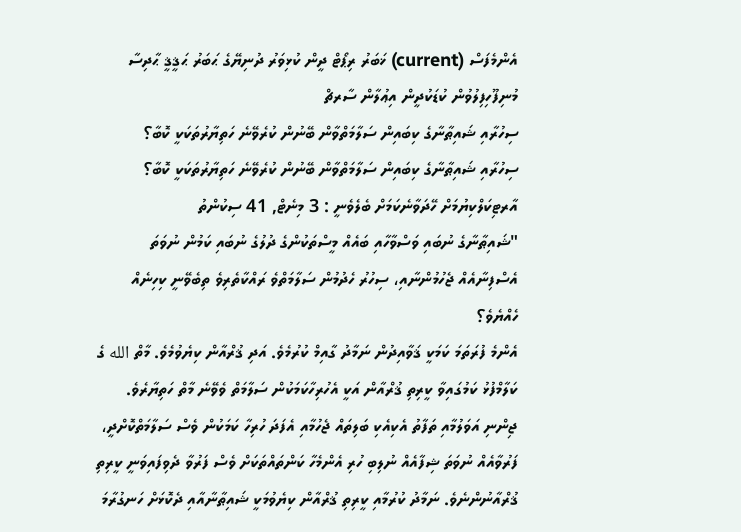އެންމެފަސް (current) ޚަބަރު ރިޕޯޓް ދީން ކުޅިވަރު ދުނިޔޭގެ ޙަބަރު ޙަޤީޤީ ޙާދިސާ މުނިފޫހިފިލުވުން ކުޑަކުދީން އިޢުލާން ސާރޗް
ސިހުރާއި ޝައިޠާނާގެ ކިބައިން ސަލާމަތްވާން ބޭނުން ކުރެވޭނެ ހަތިޔާރުތަކަކީ ކޮބާ؟
ސިހުރާއި ޝައިޠާނާގެ ކިބައިން ސަލާމަތްވާން ބޭނުން ކުރެވޭނެ ހަތިޔާރުތަކަކީ ކޮބާ؟
އާރޓިކަލްކިޔުމަށް ހޭދަވާނެކަމަށް ބެލެވެނީ : 3 މިނެޓް, 41 ސިކުންތު
"ޝައިޠާނާގެ ނުބައި ވަސްވާހާއި ބައެއް މީސްތަކުންގެ ދުލުގެ ނުބައި ކަމުން ނުވަތަ އެސްފިނާއެއް ޖެހުމުންނާއި، ސިހުރު ހެދުމުން ސަލާމަތްވެ ރައްކާތެރިވެ ތިބެވޭނީ ކިހިނެއް ހެއްޔެވެ؟
އެންމެ ފުރަތަމަ ކަމަކީ ޤަވާއިދުން ނަމާދު ގާއިމް ކުރުމެވެ. އަދި ޤުރްއާން ކިޔެވުމެވެ. މާތް الله ގެ ކަލާމްފުޅު ކަމުގައިވާ ކީރިތި ޤުރްއާން އަކީ އެހުރިހާކަމަކުން ސަލާމަތް ވެވޭނެ މާތް ހަތިޔާރެވެ.
ޖިންނި އަވަލުމާއި ތަފާތު އެކިއެކި ބަލިތައް ޖެހުމާއި އެފަދަ ހުރިހާ ކަމަކުން ވެސް ސަލާމަތްކޮށްދީ، ފަރުވާއެއް ނުވަތަ ޝިފާއެއް ނުލިބި ހުރި އެންމެހާ ކަންތައްތަކަށް ވެސް ފަރުވާ ދެވިފައިވަނީ ކީރިތި ޤުރްއާނުންނެވެ. ނަމާދު ކުރުމާއި ކީރިތި ޤުރްއާން ކިޔެވުމަކީ ޝައިޠާނާއާއި ދެކޮޅަށް ހަނގުރާމަ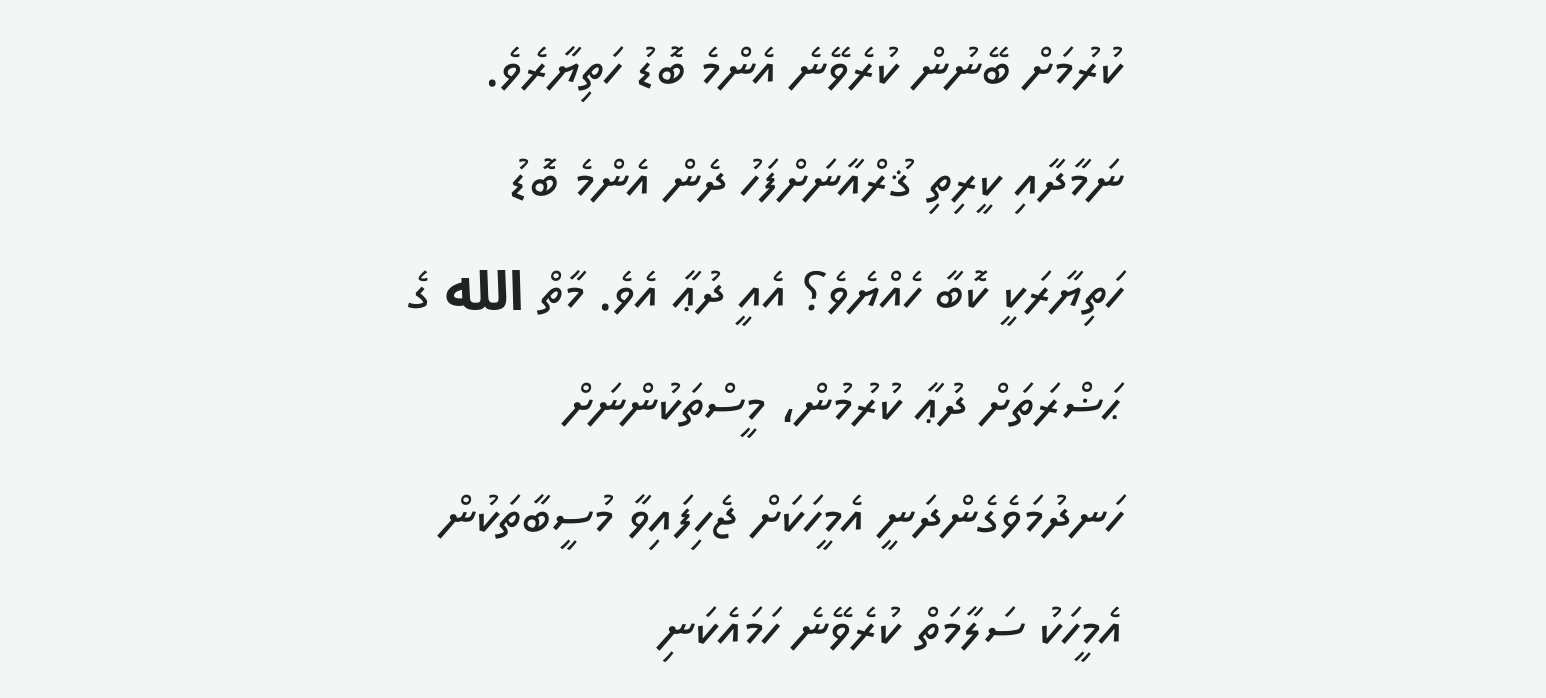ކުރުމަށް ބޭނުން ކުރެވޭނެ އެންމެ ބޮޑު ހަތިޔާރެވެ.
ނަމާދާއި ކީރިތި ޤުރްއާނަށްފަހު ދެން އެންމެ ބޮޑު ހަތިޔާރަކީ ކޮބާ ހެއްޔެވެ؟ އެއީ ދުޢާ އެވެ. މާތް الله ގެ ޙަޟްރަތަށް ދުޢާ ކުރުމުން، މީސްތަކުންނަށް ހަނދުމަވެގެންދަނީ އެމީހަކަށް ޖެހިފައިވާ މުސީބާތަކުން އެމީހަކު ސަލާމަތް ކުރެވޭނެ ހަމައެކަނި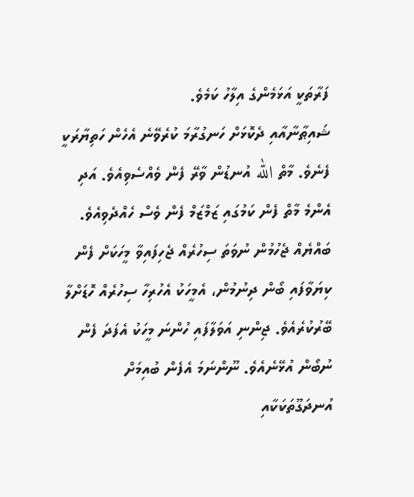ފަރާތަކީ އަޅަމެންގެ އިލާހު ކަމެވެ.
ޝައިޠާނާއާއި ދެކޮޅަށް ހަނގުރާމަ ކުރެވޭނެ އެހެން ހަތިޔާރަކީ ފެނެވެ. މާތް الله އުނޑުން ވާރޭ ފެން ވެއްސެވިއެވެ. އަދި އެންމެ މާތް ފެން ކަމުގައި ޒަމްޒަމް ފެން ވެސް ހެއްދެވިއެވެ.
ބައްޔެއް ޖެހުމުން ނުވަތަ ސިހުރެއް ޖެހިފައިވާ މީހަކަށް ފެން ކިޔަވާފައި ބޯން ދިނުމުން، އެމީހަކު އެހުރިހާ ސިހުރެއް ހޮޑަށްލާ ބޭރުކުރެއެވެ. ޖިންނި އަވަލާފައި ހުންނަ މީހަކު އެފަދަ ފެން ނުބޯން އުޅޭނެއެވެ. ނޫންނަމަ އެފެން ބުއިމަށް އުނދަގޫތަކަކާއި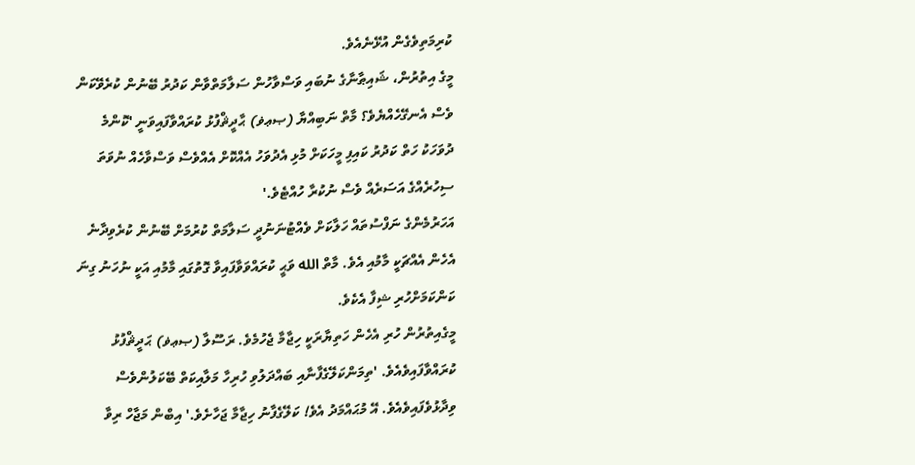ކުރިމަތިވެގެން އުޅޭނެއެވެ.
މީގެ އިތުރުން، ޝައިޠާނާގެ ނުބައި ވަސްވާހުން ސަލާމަތްވާން ކަދުރު ބޭނުން ކުރެވޭކަން ވެސް އެނގޭހެއްޔެވެ؟ މާތް ނަބިއްޔާ (ޞޢޥ) ޙާދީޘްފުޅު ކުރައްވާފައިވަނީ 'ކޮންމެ ދުވަހަކު ހަތް ކަދުރު ކައިފި މީހަކަށް މުޅި އެދުވަހު އެއްކޮށް އެއްވެސް ވަސްވާހެއް ނުވަތަ ސިހުރެއްގެ އަސަރެއް ވެސް ނުކުރާ ހުއްޓެވެ.'
އަހަރުމެންގެ ނަފްސުތައް ހަލާކަށް ވެއްޓުނަނުދީ ސަލާމަތް ކުރުމަށް ބޭނުން ކުރެވިދާނެ އެހެން އެއްޗަކީ މާމުއި އެވެ. މާތް الله ވަޙީ ކުރައްވަވާފައިވާ ގޮތުގައި މާމުއި އަކީ ނުހަނު ގިނަ ކަންކަމަށްހުރި ޝިފާ އެކެވެ.
މީގެއިތުރުން ހުރި އެހެން ހަތިޔާރަކީ ހިޖާމާ ޖެހުމެވެ. ރަސޫލާ (ޞޢޥ) ޙަދީޘްފުޅު ކުރައްވާފައިވެއެވެ. 'ތިމަންކަލޭގެފާނާއި ބައްދަލުވި ހުރިހާ މަލާއިކަތް ބޭކަލުންވެސް ވިދާޅުވެފައިވެއެވެ. އޭ މުޙައްމަދު އެވެ! ކަލޭގެފާނު ހިޖާމާ ޖަހާށެވެ.' އިބްން މަޖާހް ރިވާ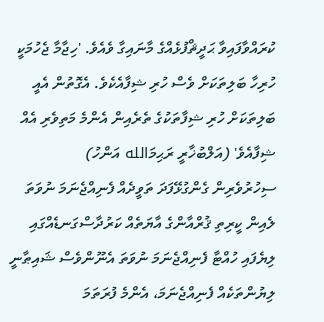ކުރައްވާފައިވާ ޙަދީޘްފުޅެއްގެ މާނައިގާ ވެއެވެ. 'ހިޖާމާ ޖެހުމަކީ ހުރިހާ ބަލިތަކަށް ވެސް ހުރި ޝިފާއެކެވެ. އެގޮތުން އެއީ ބަލިތަކަށް ހުރި ޝިފާތަކުގެ ތެރެއިން އެންމެ މަތިވެރި އެއް ޝިފާއެވެ' (އަލްބުޚާރީ ރަޙިމަالله އަންހު)
ސިހުރުވެރިން ގެންގުޅޭފަދަ ތަވީދެއް ފެނިއްޖެނަމަ ނުވަތަ ލެއިން ކީރިތި ޤުރްއާންގެ އާޔަތެއް ކަރުދާސްގަނޑެއްގައި ލިޔެފައި ހުއްޓާ ފެނިއްޖެނަމަ ނުވަތަ އެނޫންވެސް ޝައިޠާނީ ލިޔުންތަކެއް ފެނިއްޖެނަމަ، އެންމެ ފުރަތަމަ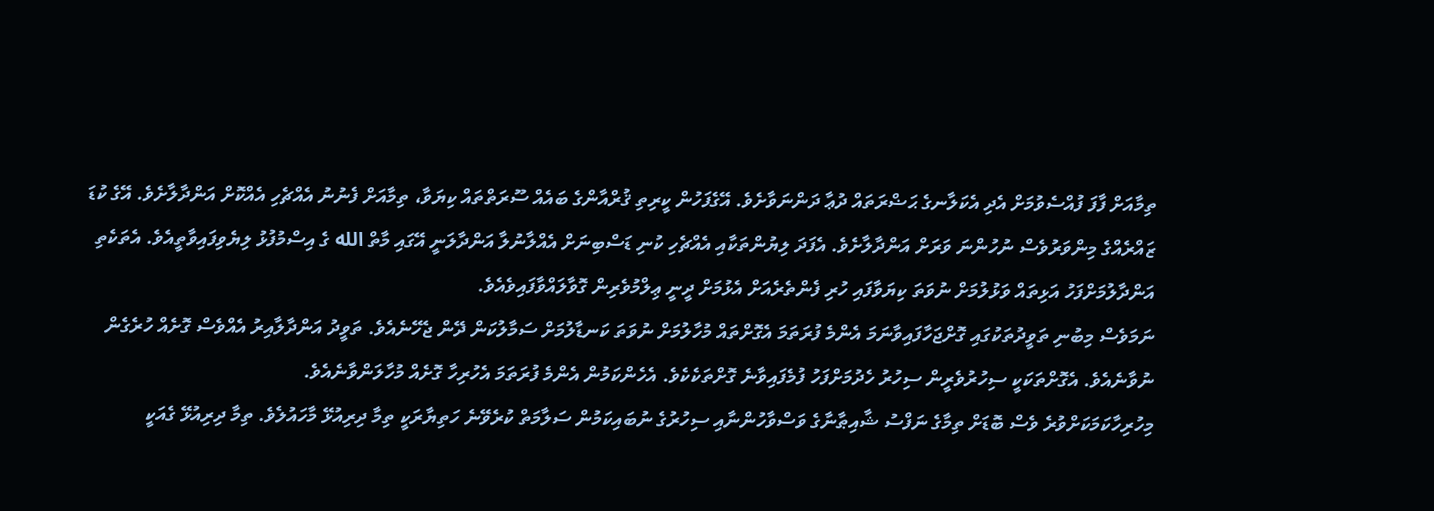ތިމާއަށް ފާފަ ފުއްސެވުމަށް އެދި އެކަލާނގެ ޙަޟްރަތައް ދުޢާ ދަންނަވާށެވެ. އޭގެފަހުން ކީރިތި ޤުރްއާންގެ ބައެއް ސޫރަތްތައް ކިޔަވާ، ތިމާއަށް ފެނުނު އެއްޗެހި އެއްކޮށް އަންދާލާށެވެ. އޭގެ ކުޑަ ޒައްރެއްގެ މިންވަރުވެސް ނުހުންނަ ވަރަށް އަންދާލާށެވެ. އެފަދަ ލިޔުންތަކާއި އެއްޗެހި ކުނި ޑަސްބިނަށް އެއްލާނުލާ އަންދާލަނީ އޭގައި މާތް الله ގެ އިސްމުފުޅު ލިޔެވިފައިވާތީއެވެ. އެތަކެތި އަންދާލުމަށްފަހު އަޅިތައް ވަޅުލުމަށް ނުވަތަ ކިޔަވާފައި ހުރި ފެންތެރެއަށް އެޅުމަށް ދީނީ ޢިލްމުވެރިން ގޮވާލައްވާފައިވެއެވެ.
ނަމަވެސް މިބުނި ތަވީދުތަކުގައި ގޮށްޖަހާފައިވާނަމަ އެންމެ ފުރަތަމަ އެގޮށްތައް މުހާލުމަށް ނުވަތަ ކަނޑާލުމަށް ސަމާލުކަން ދޭން ޖެހޭނެއެވެ. ތަވީދު އަންދާލާއިރު އެއްވެސް ގޮށެއް ހުރެގެން ނުވާނެއެވެ. އެގޮށްތަކަކީ ސިހުރުވެރީން ސިހުރު ހެދުމަށްފަހު ފުމެފައިވާނެ ގޮށްތަކެކެވެ. އެހެންކަމުން އެންމެ ފުރަތަމަ އެހުރިހާ ގޮށެއް މުހާލަންވާނެއެވެ.
މިހުރިހާކަމަކަށްވުރެ ވެސް ބޮޑަށް ތިމާގެ ނަފްސު ޝާއިޠާނާގެ ވަސްވާހުންނާއި ސިހުރުގެ ނުބައިކަމުން ސަލާމަތް ކުރެވޭނެ ހަތިޔާރަކީ ތިމާ ދިރިއުޅޭ މާހައުލެވެ. ތިމާ ދިރިއުޅޭ ގެއަކީ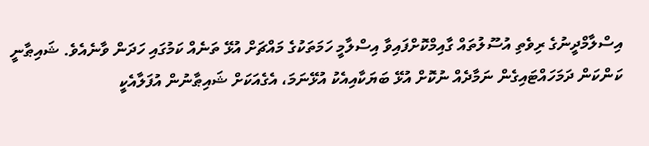އިސްލާމްދީނުގެ ރިވެތި އުސޫލުތައް ގާއިމްކޮށްފައިވާ އިސްލާމީ ހަމަތަކުގެ މައްޗަށް އުޅޭ ތަނެއް ކަމުގައި ހަދަން ވާނެއެވެ. ޝައިޠާނީ ކަންކަން ދަމަހައްޓައިގެން ނަމާދެއް ނުކޮށް އުޅޭ ބަޔަކާއިއެކު އުޅޭނަމަ، އެގެއަކަށް ޝައިޠާނުން އުފަލާއެކީ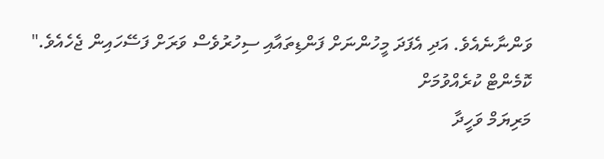ވަންނާނެއެވެ. އަދި އެފަދަ މީހުންނަށް ފަންޑިތައާއި ސިހުރުވެސް ވަރަށް ފަސޭހައިން ޖެހެއެވެ."
ކޮމެންޓް ކުރެއްވުމަށް
މަރިޔަމް ވަހީދާ